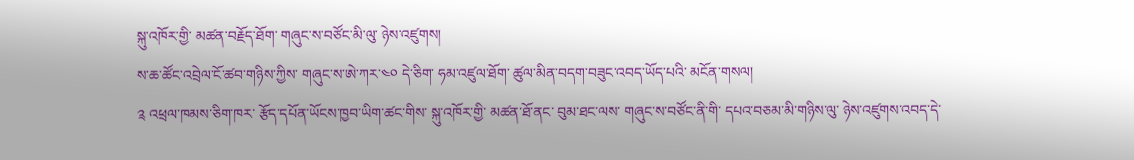སྐུ་འཁོར་གྱི་ མཚན་བརྗོད་ཐོག་ གཞུང་ས་བཙོང་མི་ལུ་ ཉེས་འཛུགས།
ས་ཆ་ཚོང་འབྲེལ་ངོ་ཚབ་གཉིས་ཀྱིས་ གཞུང་ས་ཨེ་ཀར་༤༠ དེ་ཅིག་ ཧམ་འཛུལ་ཐོག་ ཚུལ་མིན་བདག་བཟུང་འབད་ཡོད་པའི་ མངོན་གསལ།
༉ འཕྲལ་ཁམས་ཅིག་ཁར་ རྩོད་དཔོན་ཡོངས་ཁྱབ་ཡིག་ཚང་གིས་ སྐུ་འཁོར་གྱི་ མཚན་ཐོ་ནང་ བུམ་ཐང་ལས་ གཞུང་ས་བཙོང་ནི་གི་ དཔའ་བཅམ་མི་གཉིས་ལུ་ ཉེས་འཛུགས་འབད་དེ་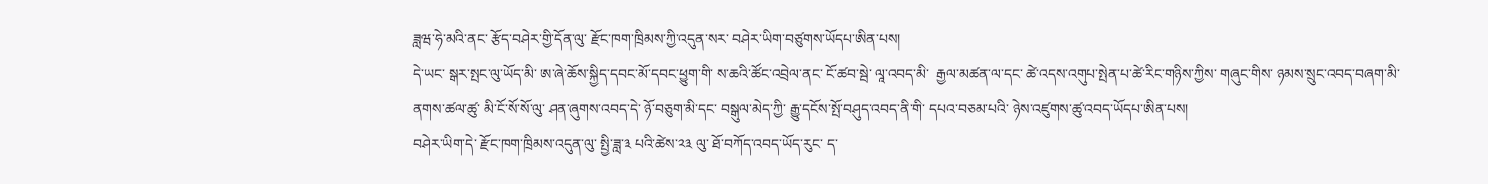ཟླཝ་ཧེ་མའི་ནང་ རྩོད་བཤེར་གྱི་དོན་ལུ་ རྫོང་ཁག་ཁྲིམས་ཀྱི་འདུན་སར་ བཤེར་ཡིག་བཙུགས་ཡོདཔ་ཨིན་པས།
དེ་ཡང་ སྒར་སྤང་ལུ་ཡོད་མི་ ཨ་ཞེ་ཆོས་སྐྱིད་དབང་མོ་དབང་ཕྱུག་གི་ ས་ཆའི་ཚོང་འབྲེལ་ནང་ ངོ་ཚབ་སྦེ་ ལཱ་འབད་མི་  རྒྱལ་མཚན་ལ་དང་ ཚེ་འདས་འགུཔ་སྤེན་པ་ཚེ་རིང་གཉིས་ཀྱིས་ གཞུང་གིས་ ཉམས་སྲུང་འབད་བཞག་མི་ ནགས་ཚལ་ཚུ་ མི་ངོ་སོ་སོ་ལུ་ ཤན་ཞུགས་འབད་དེ་ ཉོ་བཅུག་མི་དང་ བསྒུལ་མེད་ཀྱི་ རྒྱུ་དངོས་སྤོ་བཤུད་འབད་ནི་གི་ དཔའ་བཅམ་པའི་ ཉེས་འཛུགས་ཚུ་འབད་ཡོདཔ་ཨིན་པས།
བཤེར་ཡིག་དེ་ རྫོང་ཁག་ཁྲིམས་འདུན་ལུ་ སྤྱི་ཟླ་༣ པའི་ཚེས་༢༣ ལུ་ ཐོ་བཀོད་འབད་ཡོད་རུང་ ད་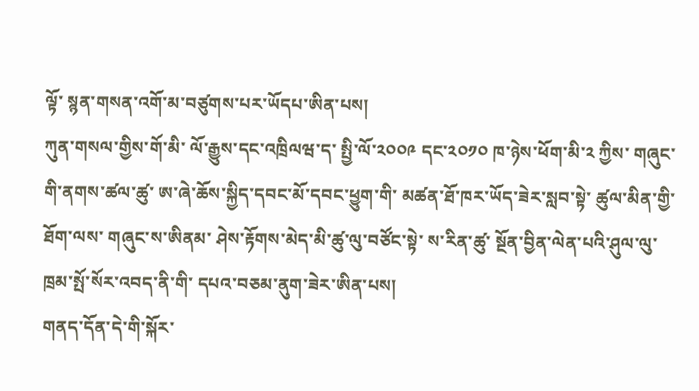ལྟོ་ སྙན་གསན་འགོ་མ་བཙུགས་པར་ཡོདཔ་ཨིན་པས།
ཀུན་གསལ་གྱིས་གོ་མི་ ལོ་རྒྱུས་དང་འཁྲིལཝ་ད་ སྤྱི་ལོ་༢༠༠༩ དང་༢༠༡༠ ཁ་ཉེས་ཕོག་མི་༢ ཀྱིས་ གཞུང་གི་ནགས་ཚལ་ཚུ་ ཨ་ཞེ་ཆོས་སྐྱིད་དབང་མོ་དབང་ཕྱུག་གི་ མཚན་ཐོ་ཁར་ཡོད་ཟེར་སླབ་སྟེ་ ཚུལ་མིན་གྱི་ཐོག་ལས་ གཞུང་ས་ཨིནམ་ ཤེས་རྟོགས་མེད་མི་ཚུ་ལུ་བཙོང་སྟེ་ ས་རིན་ཚུ་ སྔོན་བྱིན་ལེན་པའི་ཤུལ་ལུ་ ཁྲམ་སྤོ་སོར་འབད་ནི་གི་ དཔའ་བཅམ་ནུག་ཟེར་ཨིན་པས།
གནད་དོན་དེ་གི་སྐོར་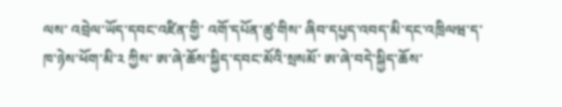ལས་ འབྲེལ་ཡོད་དབང་འཛིན་གྱི་ འགོ་དཔོན་ཚུ་གིས་ ཞིབ་དཔྱད་འབད་མི་དང་འཁྲིལཝ་ད་ ཁ་ཉེས་ཕོག་མི་༢ ཀྱིས་ ཨ་ཞེ་ཆོས་སྐྱིད་དབང་མོའི་སྲསམོ་ ཨ་ཞེ་བདེ་སྐྱིད་ཆོས་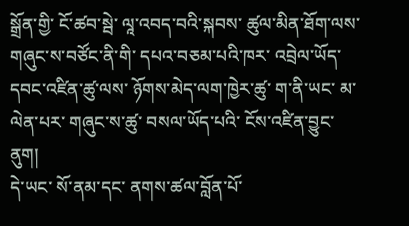སྒྲོན་གྱི་ ངོ་ཚབ་སྦེ་ ལཱ་འབད་བའི་སྐབས་ ཚུལ་མིན་ཐོག་ལས་ གཞུང་ས་བཙོང་ནི་གི་ དཔའ་བཅམ་པའི་ཁར་ འབྲེལ་ཡོད་དབང་འཛིན་ཚུ་ལས་ ཉོགས་མེད་ལག་ཁྱེར་ཚུ་ ག་ནི་ཡང་ མ་ལེན་པར་ གཞུང་ས་ཚུ་ བསལ་ཡོད་པའི་ ངོས་འཛིན་བྱུང་ནུག།
དེ་ཡང་ སོ་ནམ་དང་ ནགས་ཚལ་བློན་པོ་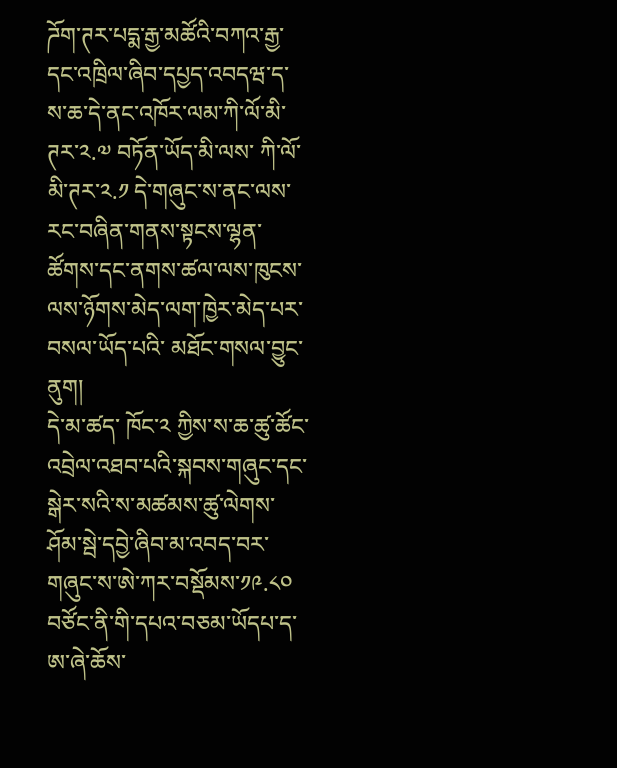ཌོག་ཊར་པདྨ་རྒྱ་མཚོའི་བཀའ་རྒྱ་དང་འཁྲིལ་ཞིབ་དཔྱད་འབདཝ་ད་ ས་ཆ་དེ་ནང་འཁོར་ལམ་ཀི་ལོ་མི་ཊར་༢.༧ བཏོན་ཡོད་མི་ལས་ ཀི་ལོ་མི་ཊར་༢.༡ དེ་གཞུང་ས་ནང་ལས་ རང་བཞིན་གནས་སྟངས་ལྷན་ཚོགས་དང་ནགས་ཚལ་ལས་ཁུངས་ལས་ཉོགས་མེད་ལག་ཁྱེར་མེད་པར་བསལ་ཡོད་པའི་ མཐོང་གསལ་བྱུང་ནུག།
དེ་མ་ཚད་ ཁོང་༢ ཀྱིས་ས་ཆ་ཚུ་ཚོང་འབྲེལ་འཐབ་པའི་སྐབས་གཞུང་དང་ སྒེར་སའི་ས་མཚམས་ཚུ་ལེགས་ཤོམ་སྦེ་དབྱེ་ཞིབ་མ་འབད་བར་ གཞུང་ས་ཨེ་ཀར་བསྡོམས་༡༩.༨༠ བཙོང་ནི་གི་དཔའ་བཅམ་ཡོདཔ་ད་ ཨ་ཞེ་ཆོས་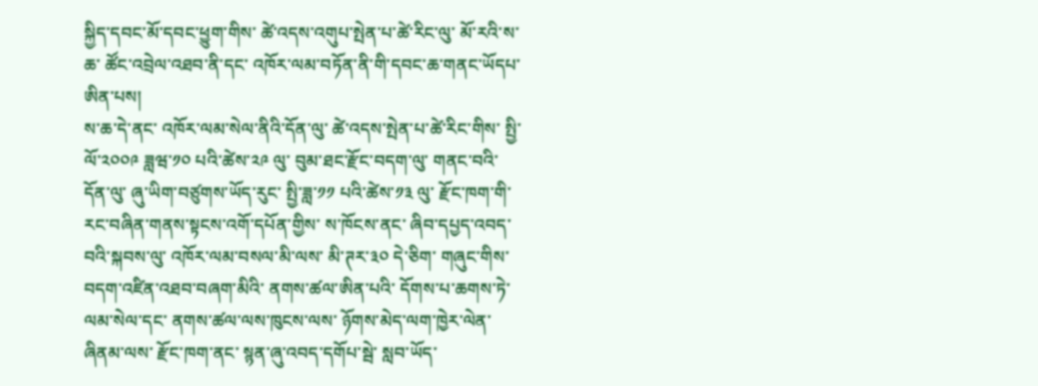སྐྱིད་དབང་མོ་དབང་ཕྱུག་གིས་ ཚེ་འདས་འགུཔ་སྤེན་པ་ཚེ་རིང་ལུ་ མོ་རའི་ས་ཆ་ ཚོང་འབྲེལ་འཐབ་ནི་དང་ འཁོར་ལམ་བཏོན་ནི་གི་དབང་ཆ་གནང་ཡོདཔ་ཨིན་པས།
ས་ཆ་དེ་ནང་ འཁོར་ལམ་སེལ་ནིའི་དོན་ལུ་ ཚེ་འདས་སྤེན་པ་ཚེ་རིང་གིས་ སྤྱི་ལོ་༢༠༠༩ ཟླཝ་༡༠ པའི་ཚེས་༢༩ ལུ་ བུམ་ཐང་རྫོང་བདག་ལུ་ གནང་བའི་དོན་ལུ་ ཞུ་ཡིག་བཙུགས་ཡོད་རུང་ སྤྱི་ཟླ་༡༡ པའི་ཚེས་༡༣ ལུ་ རྫོང་ཁག་གི་ རང་བཞིན་གནས་སྟངས་འགོ་དཔོན་གྱིས་ ས་ཁོངས་ནང་ ཞིབ་དཔྱད་འབད་བའི་སྐབས་ལུ་ འཁོར་ལམ་བསལ་མི་ལས་ མི་ཊར་༣༠ དེ་ཅིག་ གཞུང་གིས་ བདག་འཛིན་འཐབ་བཞག་མིའི་ ནགས་ཚལ་ཨིན་པའི་ དོགས་པ་ཆགས་ཏེ་ ལམ་སེལ་དང་ ནགས་ཚལ་ལས་ཁུངས་ལས་ ཉོགས་མེད་ལག་ཁྱེར་ལེན་ཞིནམ་ལས་ རྫོང་ཁག་ནང་ སྙན་ཞུ་འབད་དགོཔ་སྦེ་ སླབ་ཡོད་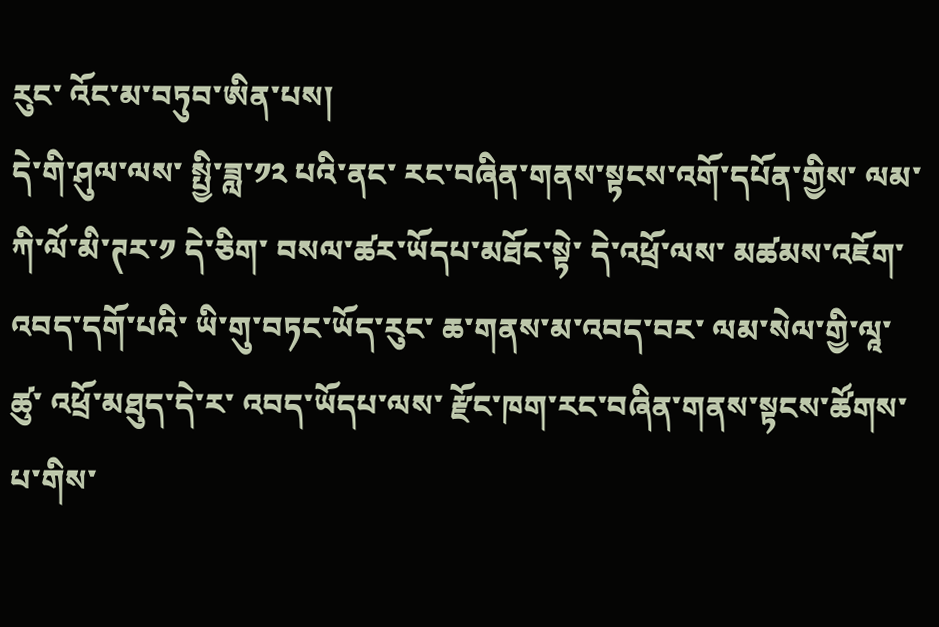རུང་ འོང་མ་བཏུབ་ཨིན་པས།
དེ་གི་ཤུལ་ལས་ སྤྱི་ཟླ་༡༢ པའི་ནང་ རང་བཞིན་གནས་སྟངས་འགོ་དཔོན་གྱིས་ ལམ་ཀི་ལོ་མི་ཊར་༡ དེ་ཅིག་ བསལ་ཚར་ཡོདཔ་མཐོང་སྟེ་ དེ་འཕྲོ་ལས་ མཚམས་འཇོག་འབད་དགོ་པའི་ ཡི་གུ་བཏང་ཡོད་རུང་ ཆ་གནས་མ་འབད་བར་ ལམ་སེལ་གྱི་ལཱ་ཚུ་ འཕྲོ་མཐུད་དེ་ར་ འབད་ཡོདཔ་ལས་ རྫོང་ཁག་རང་བཞིན་གནས་སྟངས་ཚོགས་པ་གིས་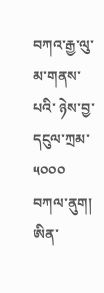བཀའ་རྒྱ་ལུ་མ་གནས་པའི་ ཉེས་བྱ་དངུལ་ཀྲམ་༥༠༠༠ བཀལ་ནུག།
ཨིན་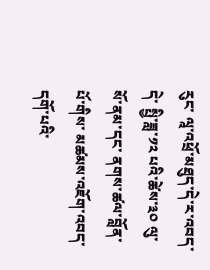རུང་ ལཱ་འཕྲོ་མཐུད་དེ་ར་འབད་དེ་ སྤྱི་ཟླ་༡༢ པའི་ཚེས་༣༠ ལུ་ སོ་ནམ་དང་ ནགས་ཚལ་བློན་པོ་གིས་ མཚམས་འཇོག་འབད་དགོ་པའི་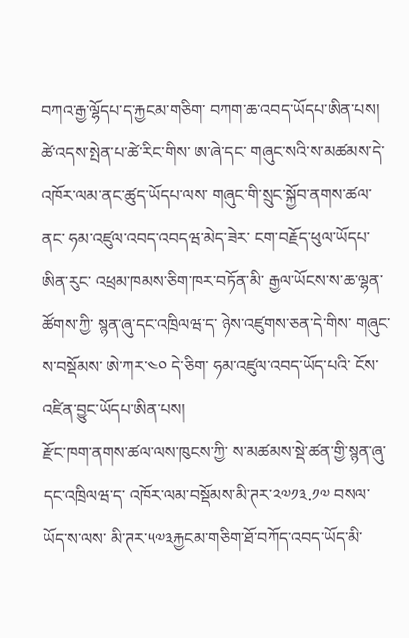བཀའ་རྒྱ་ལྷོདཔ་ད་རྐྱངམ་གཅིག་ བཀག་ཆ་འབད་ཡོདཔ་ཨིན་པས།
ཚེ་འདས་སྤེན་པ་ཚེ་རིང་གིས་ ཨ་ཞེ་དང་ གཞུང་སའི་ས་མཚམས་དེ་ འཁོར་ལམ་ནང་ཚུད་ཡོདཔ་ལས་ གཞུང་གི་སྲུང་སྐྱོབ་ནགས་ཚལ་ནང་ ཧམ་འཛུལ་འབད་འབདཝ་མེད་ཟེར་ ངག་བརྗོད་ཕུལ་ཡོདཔ་ཨིན་རུང་ འཕྲམ་ཁམས་ཅིག་ཁར་བཏོན་མི་ རྒྱལ་ཡོངས་ས་ཆ་ལྷན་ཚོགས་ཀྱི་ སྙན་ཞུ་དང་འཁྲིལཝ་ད་ ཉེས་འཛུགས་ཅན་དེ་གིས་ གཞུང་ས་བསྡོམས་ ཨེ་ཀར་༤༠ དེ་ཅིག་ ཧམ་འཛུལ་འབད་ཡོད་པའི་ ངོས་འཛིན་བྱུང་ཡོདཔ་ཨིན་པས།
རྫོང་ཁག་ནགས་ཚལ་ལས་ཁུངས་ཀྱི་ ས་མཚམས་སྡེ་ཚན་གྱི་སྙན་ཞུ་དང་འཁྲིལཝ་ད་ འཁོར་ལམ་བསྡོམས་མི་ཊར་༢༧༡༣.༡༧ བསལ་ཡོད་ས་ལས་ མི་ཊར་༥༧༣རྐྱངམ་གཅིག་ཐོ་བཀོད་འབད་ཡོད་མི་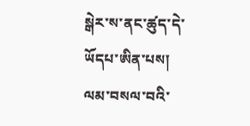སྒེར་ས་ནང་ཚུད་དེ་ཡོདཔ་ཨིན་པས།
ལམ་བསལ་བའི་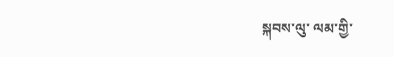སྐབས་ལུ་ ལམ་གྱི་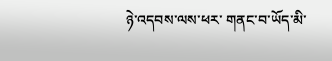ཉེ་འདབས་ལས་ཕར་ གནང་བ་ཡོད་མི་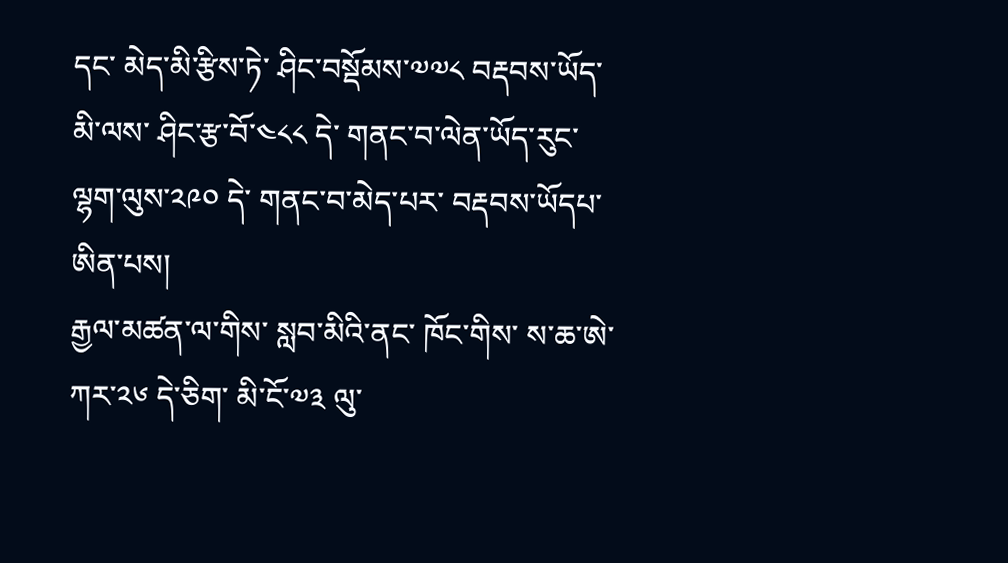དང་ མེད་མི་རྩིས་ཏེ་ ཤིང་བསྡོམས་༧༧༨ བརྡབས་ཡོད་མི་ལས་ ཤིང་རྩ་བོ་༤༨༨ དེ་ གནང་བ་ལེན་ཡོད་རུང་ ལྷག་ལུས་༢༩༠ དེ་ གནང་བ་མེད་པར་ བརྡབས་ཡོདཔ་ཨིན་པས།
རྒྱལ་མཚན་ལ་གིས་ སླབ་མིའི་ནང་ ཁོང་གིས་ ས་ཆ་ཨེ་ཀར་༢༦ དེ་ཅིག་ མི་ངོ་༧༣ ལུ་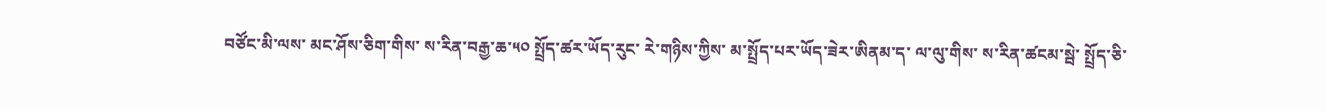བཙོང་མི་ལས་ མང་ཤོས་ཅིག་གིས་ ས་རིན་བརྒྱ་ཆ་༥༠ སྤྲོད་ཚར་ཡོད་རུང་ རེ་གཉིས་ཀྱིས་ མ་སྤྲོད་པར་ཡོད་ཟེར་ཨིནམ་ད་ ལ་ལུ་གིས་ ས་རིན་ཚངམ་སྦེ་ སྤྲོད་ཅི་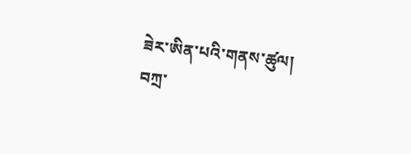ཟེར་ཨིན་པའི་གནས་ཚུལ།
བཀྲ་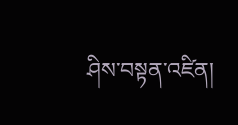ཤིས་བསྟན་འཛིན།